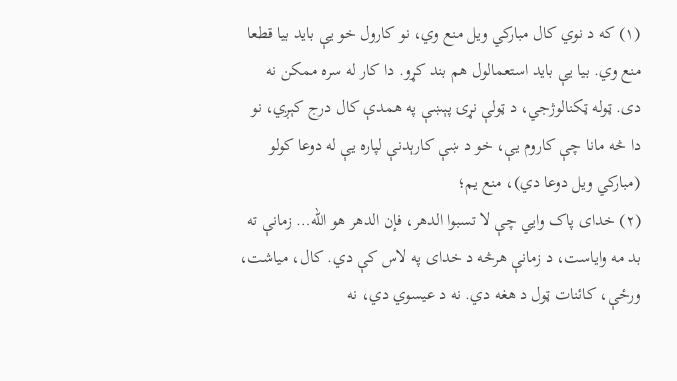(۱) که د نوي کال مبارکي ویل منع وي، نو کارول خو یې باید بیا قطعا منع وي. بیا یې باید استعمالول هم بند کړو. دا کار له سره ممکن نه دی. ټوله ټکنالوژجي، د ټولې نړۍ پېښې په همدې کال درج کېږي، نو دا څه مانا چې کاروم یې، خو د ښې کارېدنې لپاره یې له دوعا کولو (مبارکي ویل دوعا دي)، منع یم؛
(۲) خدای پاک وایي چې لا تسبوا الدهر، فإن الدهر هو الله… زمانې ته بد مه وایاست، د زمانې هرڅه د خدای په لاس کې دي. کال، میاشت، ورځې، کائنات ټول د هغه دي. نه د عیسوي دي، نه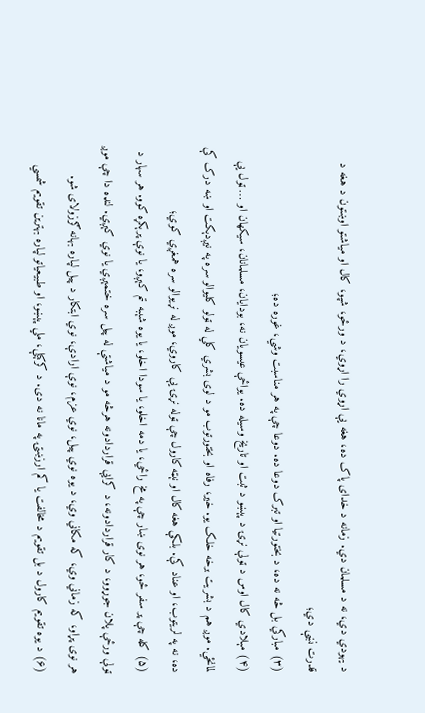د یهودي دي، نه د مسلمان دي. زمانه د خدای پاک ده، هغه یې اړوي را اړوي، د ورځو، شپو، کال او میاشتو اوښتون د هغه د قدرت نښې دي؛
(۳) مبارکي بل څه نه ده، د بختورتیا او تبرک دوعا ده. دوعا چې په هر مناسبت وشي، غوره ده؛
(۴) مېلادي کال اوس د ټولې نړۍ د پېښو د ثبت او تاریخ وسیله ده. یواځې عیسویان نه، بودایان، مسلمانان، سیکهان او … ټول یې لمانځي. موږ هم د بشریت برخه خلک یو. خیر، رفاه او بختورتوب مو د لوی بشري کلي له ټولو کلیوالو سره په نیږدېکت او ښه درک کې ده، نه په لریتوب، او عناد کې. بلکې هغه کال او نېټه کارول چې ټوله نړۍ یې کاروي، موږ له نړیوالو سره همغږي کوي؛
(۵) کله چې پر سفر ځو، هر نوی ښار چې په مخ راځي، یا دمه اخلو، یا سودا اخلو، یا یوه شېبه تم کېږو، یا نوې پرېکړه کوو. هر سهار د ټولې ورځې پلان جوړوو، د کار قراردادونه، د کرایې قراردادونه هرڅه مو د میاشتې له پیل سره ختمېږي یا نوي کېږي. لنډه دا چې موږ هر نوی پړاو، که زماني وي، که مکاني وي، د یوه نوي پیل، نوي عزم، نوې ارادې، نوي ابتکار د پیل لپاره بهانه ګرزولای شو.
(۶) د یوه تقویم کارول د بل تقویم د مخالفت یا کم ارزښتۍ په مانا نه دی. د کرکېلې، ملي پېښو، او طبیعیاتو لپاره بهترین تقویم شمسي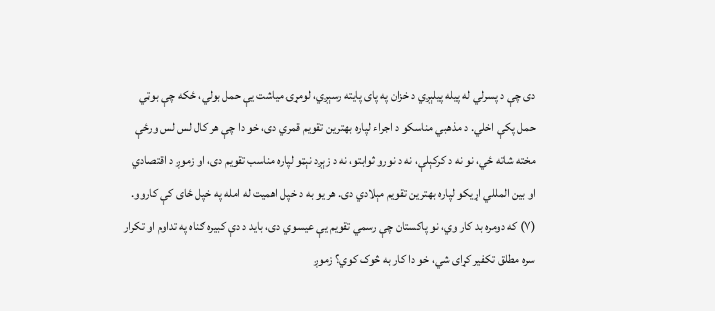دی چې د پسرلي له پیله پيلېږي د خزان په پای پایته رسېږي، لومړۍ میاشت یې حمل بولي، ځکه چې بوټي حمل پکې اخلي. د مذهبي مناسکو د اجراء لپاره بهترین تقویم قمري دی، خو دا چې هر کال لس لس ورځې مخته شاته ځي، نو نه د کرکېلې، نه د نورو ثوابتو، نه د زېږد نېټو لپاره مناسب تقویم دی، او زموږ د اقتصادي او بین المللي اړیکو لپاره بهترین تقویم مېلادي دی. هر یو به د خپل اهمیت له امله په خپل ځای کې کاروو.
(۷) که دومره بد کار وي، نو پاکستان چې رسمي تقویم یې عیسوي دی، باید د دې کبیره ګناه په تداوم او تکرار سره مطلق تکفیر کړای شي، خو دا کار به څوک کوي؟ زموږ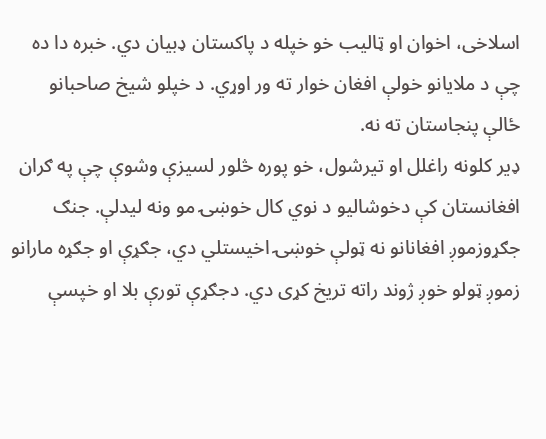اسلاخی، اخوان او ټالیب خو خپله د پاکستان ډبیان دي. خبره دا ده چې د ملایانو خولې افغان خوار ته ور اوړي. د خپلو شیخ صاحبانو ځالې پنجاستان ته نه.
ډیر کلونه راغلل او تیرشول، خو پوره څلور لسیزې وشوې چې په ګران افغانستان کې دخوشالیو د نوي کال خوښۍ مو ونه لیدلې. جنګ جګړوزموږ افغانانو نه ټولې خوښۍ اخیستلي دي، جګړې او جګړه مارانو زموږ ټولو خوږ ژوند راته تریخ کړی دي. دجګړې تورې بلا او خپسې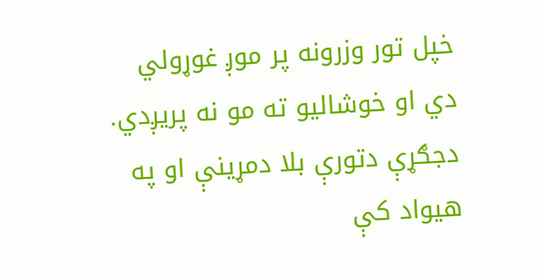خپل تور وزرونه پر موږ غوړولي دي او خوشالیو ته مو نه پریږدي. دجګړې دتورې بلا دمړینې او په هیواد کې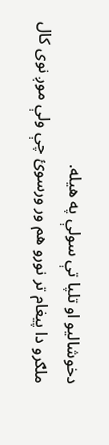دخوشالیو او تلپا تې سولې په هیله.
ملګرو دا پیغام تر نورو هم ور ورسوئ چې ولې موږ نوی کال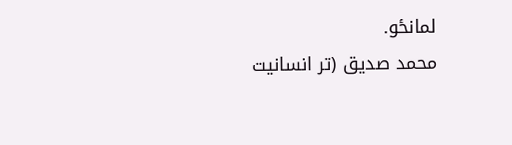لمانځو.
محمد صديق (تر انسانیت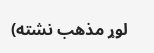لوړ مذهب نشته)